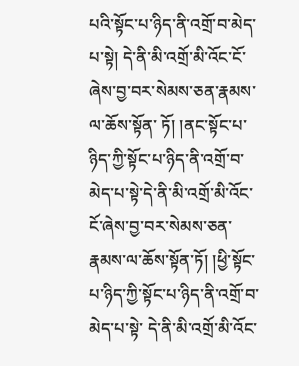པའི་སྟོང་པ་ཉིད་ནི་འགྲོ་བ་མེད་པ་སྟེ། དེ་ནི་མི་འགྲོ་མི་འོང་ངོ་ཞེས་བྱ་བར་སེམས་ཅན་རྣམས་ལ་ཆོས་སྟོན་ ཏོ། །ནང་སྟོང་པ་ཉིད་ཀྱི་སྟོང་པ་ཉིད་ནི་འགྲོ་བ་མེད་པ་སྟེ་དེ་ནི་མི་འགྲོ་མི་འོང་ངོ་ཞེས་བྱ་བར་སེམས་ཅན་རྣམས་ལ་ཆོས་སྟོན་ཏོ། །ཕྱི་སྟོང་པ་ཉིད་ཀྱི་སྟོང་པ་ཉིད་ནི་འགྲོ་བ་མེད་པ་སྟེ་ དེ་ནི་མི་འགྲོ་མི་འོང་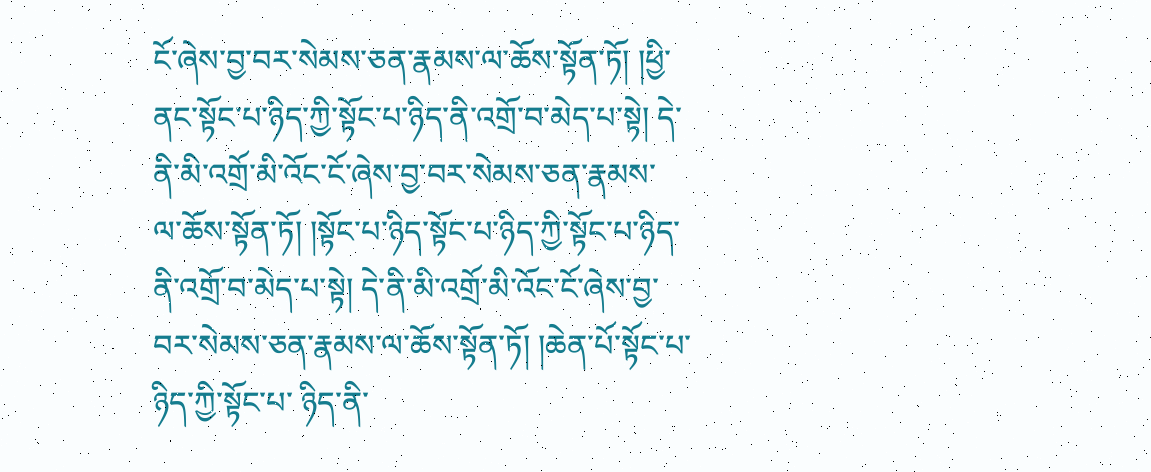ངོ་ཞེས་བྱ་བར་སེམས་ཅན་རྣམས་ལ་ཆོས་སྟོན་ཏོ། །ཕྱི་ནང་སྟོང་པ་ཉིད་ཀྱི་སྟོང་པ་ཉིད་ནི་འགྲོ་བ་མེད་པ་སྟེ། དེ་ནི་མི་འགྲོ་མི་འོང་ངོ་ཞེས་བྱ་བར་སེམས་ཅན་རྣམས་ ལ་ཆོས་སྟོན་ཏོ། །སྟོང་པ་ཉིད་སྟོང་པ་ཉིད་ཀྱི་སྟོང་པ་ཉིད་ནི་འགྲོ་བ་མེད་པ་སྟེ། དེ་ནི་མི་འགྲོ་མི་འོང་ངོ་ཞེས་བྱ་བར་སེམས་ཅན་རྣམས་ལ་ཆོས་སྟོན་ཏོ། །ཆེན་པོ་སྟོང་པ་ཉིད་ཀྱི་སྟོང་པ་ ཉིད་ནི་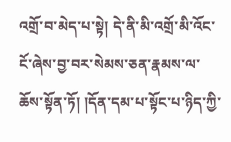འགྲོ་བ་མེད་པ་སྟེ། དེ་ནི་མི་འགྲོ་མི་འོང་ངོ་ཞེས་བྱ་བར་སེམས་ཅན་རྣམས་ལ་ཆོས་སྟོན་ཏོ། །དོན་དམ་པ་སྟོང་པ་ཉིད་ཀྱི་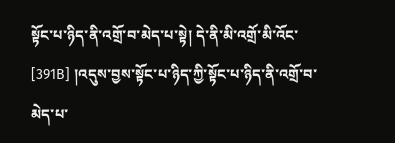སྟོང་པ་ཉིད་ནི་འགྲོ་བ་མེད་པ་སྟེ། དེ་ནི་མི་འགྲོ་མི་འོང་ [391B] །འདུས་བྱས་སྟོང་པ་ཉིད་ཀྱི་སྟོང་པ་ཉིད་ནི་འགྲོ་བ་མེད་པ་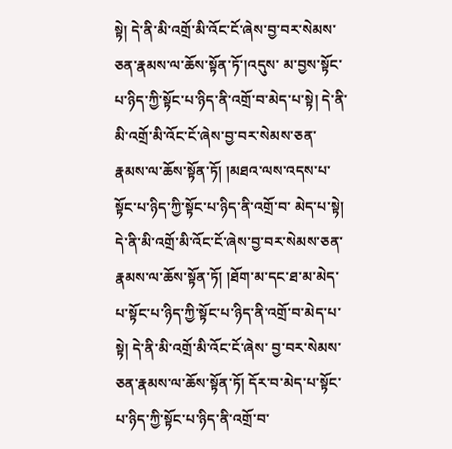སྟེ། དེ་ནི་མི་འགྲོ་མི་འོང་ངོ་ཞེས་བྱ་བར་སེམས་ཅན་རྣམས་ལ་ཆོས་སྟོན་ཏོ་།འདུས་ མ་བྱས་སྟོང་པ་ཉིད་ཀྱི་སྟོང་པ་ཉིད་ནི་འགྲོ་བ་མེད་པ་སྟེ། དེ་ནི་མི་འགྲོ་མི་འོང་ངོ་ཞེས་བྱ་བར་སེམས་ཅན་རྣམས་ལ་ཆོས་སྟོན་ཏོ། །མཐའ་ལས་འདས་པ་སྟོང་པ་ཉིད་ཀྱི་སྟོང་པ་ཉིད་ནི་འགྲོ་བ་ མེད་པ་སྟེ། དེ་ནི་མི་འགྲོ་མི་འོང་ངོ་ཞེས་བྱ་བར་སེམས་ཅན་རྣམས་ལ་ཆོས་སྟོན་ཏོ། །ཐོག་མ་དང་ཐ་མ་མེད་པ་སྟོང་པ་ཉིད་ཀྱི་སྟོང་པ་ཉིད་ནི་འགྲོ་བ་མེད་པ་སྟེ། དེ་ནི་མི་འགྲོ་མི་འོང་ངོ་ཞེས་ བྱ་བར་སེམས་ཅན་རྣམས་ལ་ཆོས་སྟོན་ཏོ། དོར་བ་མེད་པ་སྟོང་པ་ཉིད་ཀྱི་སྟོང་པ་ཉིད་ནི་འགྲོ་བ་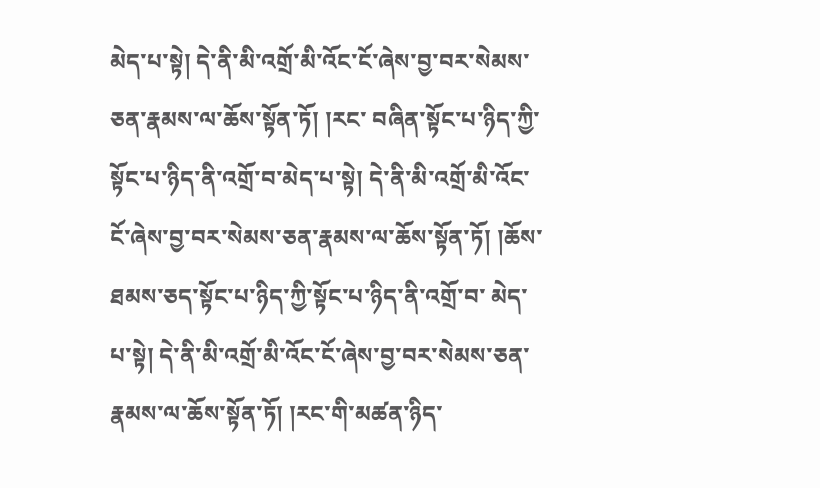མེད་པ་སྟེ། དེ་ནི་མི་འགྲོ་མི་འོང་ངོ་ཞེས་བྱ་བར་སེམས་ཅན་རྣམས་ལ་ཆོས་སྟོན་ཏོ། །རང་ བཞིན་སྟོང་པ་ཉིད་ཀྱི་སྟོང་པ་ཉིད་ནི་འགྲོ་བ་མེད་པ་སྟེ། དེ་ནི་མི་འགྲོ་མི་འོང་ངོ་ཞེས་བྱ་བར་སེམས་ཅན་རྣམས་ལ་ཆོས་སྟོན་ཏོ། །ཆོས་ཐམས་ཅད་སྟོང་པ་ཉིད་ཀྱི་སྟོང་པ་ཉིད་ནི་འགྲོ་བ་ མེད་པ་སྟེ། དེ་ནི་མི་འགྲོ་མི་འོང་ངོ་ཞེས་བྱ་བར་སེམས་ཅན་རྣམས་ལ་ཆོས་སྟོན་ཏོ། །རང་གི་མཚན་ཉིད་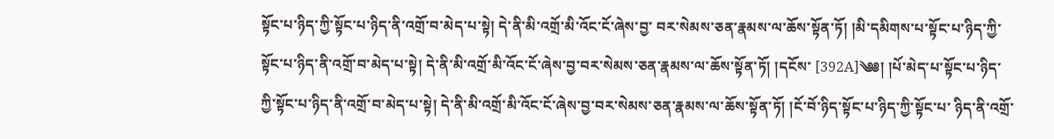སྟོང་པ་ཉིད་ཀྱི་སྟོང་པ་ཉིད་ནི་འགྲོ་བ་མེད་པ་སྟེ། དེ་ནི་མི་འགྲོ་མི་འོང་ངོ་ཞེས་བྱ་ བར་སེམས་ཅན་རྣམས་ལ་ཆོས་སྟོན་ཏོ། །མི་དམིགས་པ་སྟོང་པ་ཉིད་ཀྱི་སྟོང་པ་ཉིད་ནི་འགྲོ་བ་མེད་པ་སྟེ། དེ་ནི་མི་འགྲོ་མི་འོང་ངོ་ཞེས་བྱ་བར་སེམས་ཅན་རྣམས་ལ་ཆོས་སྟོན་ཏོ། །དངོས་ [392A]༄༅། །པོ་མེད་པ་སྟོང་པ་ཉིད་ཀྱི་སྟོང་པ་ཉིད་ནི་འགྲོ་བ་མེད་པ་སྟེ། དེ་ནི་མི་འགྲོ་མི་འོང་ངོ་ཞེས་བྱ་བར་སེམས་ཅན་རྣམས་ལ་ཆོས་སྟོན་ཏོ། །ངོ་བོ་ཉིད་སྟོང་པ་ཉིད་ཀྱི་སྟོང་པ་ ཉིད་ནི་འགྲོ་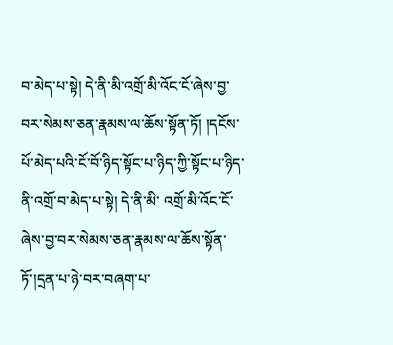བ་མེད་པ་སྟེ། དེ་ནི་མི་འགྲོ་མི་འོང་ངོ་ཞེས་བྱ་བར་སེམས་ཅན་རྣམས་ལ་ཆོས་སྟོན་ཏོ། །དངོས་པོ་མེད་པའི་ངོ་བོ་ཉིད་སྟོང་པ་ཉིད་ཀྱི་སྟོང་པ་ཉིད་ནི་འགྲོ་བ་མེད་པ་སྟེ། དེ་ནི་མི་ འགྲོ་མི་འོང་ངོ་ཞེས་བྱ་བར་སེམས་ཅན་རྣམས་ལ་ཆོས་སྟོན་ཏོ་།དྲན་པ་ཉེ་བར་བཞག་པ་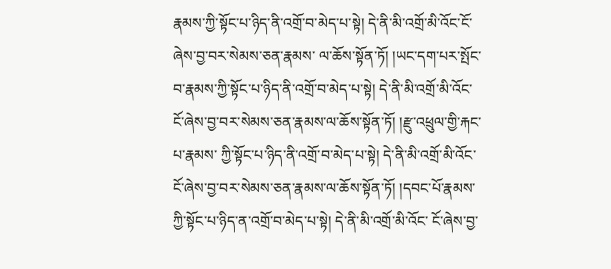རྣམས་ཀྱི་སྟོང་པ་ཉིད་ནི་འགྲོ་བ་མེད་པ་སྟེ། དེ་ནི་མི་འགྲོ་མི་འོང་ངོ་ཞེས་བྱ་བར་སེམས་ཅན་རྣམས་ ལ་ཆོས་སྟོན་ཏོ། །ཡང་དག་པར་སྤོང་བ་རྣམས་ཀྱི་སྟོང་པ་ཉིད་ནི་འགྲོ་བ་མེད་པ་སྟེ། དེ་ནི་མི་འགྲོ་མི་འོང་ངོ་ཞེས་བྱ་བར་སེམས་ཅན་རྣམས་ལ་ཆོས་སྟོན་ཏོ། །རྫུ་འཕྲུལ་གྱི་རྐང་པ་རྣམས་ ཀྱི་སྟོང་པ་ཉིད་ནི་འགྲོ་བ་མེད་པ་སྟེ། དེ་ནི་མི་འགྲོ་མི་འོང་ངོ་ཞེས་བྱ་བར་སེམས་ཅན་རྣམས་ལ་ཆོས་སྟོན་ཏོ། །དབང་པོ་རྣམས་ཀྱི་སྟོང་པ་ཉིད་ན་འགྲོ་བ་མེད་པ་སྟེ། དེ་ནི་མི་འགྲོ་མི་འོང་ ངོ་ཞེས་བྱ་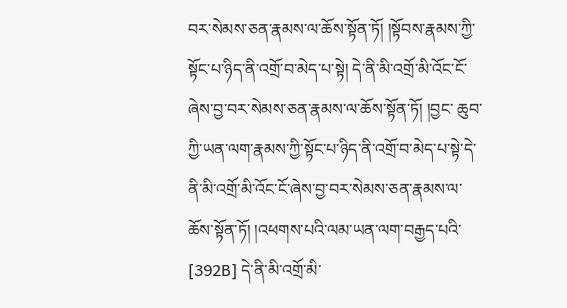བར་སེམས་ཅན་རྣམས་ལ་ཆོས་སྟོན་ཏོ། །སྟོབས་རྣམས་ཀྱི་སྟོང་པ་ཉིད་ནི་འགྲོ་བ་མེད་པ་སྟེ། དེ་ནི་མི་འགྲོ་མི་འོང་ངོ་ཞེས་བྱ་བར་སེམས་ཅན་རྣམས་ལ་ཆོས་སྟོན་ཏོ། །བྱང་ ཆུབ་ཀྱི་ཡན་ལག་རྣམས་ཀྱི་སྟོང་པ་ཉིད་ནི་འགྲོ་བ་མེད་པ་སྟེ་དེ་ནི་མི་འགྲོ་མི་འོང་ངོ་ཞེས་བྱ་བར་སེམས་ཅན་རྣམས་ལ་ཆོས་སྟོན་ཏོ། །འཕགས་པའི་ལམ་ཡན་ལག་བརྒྱད་པའི་ [392B] དེ་ནི་མི་འགྲོ་མི་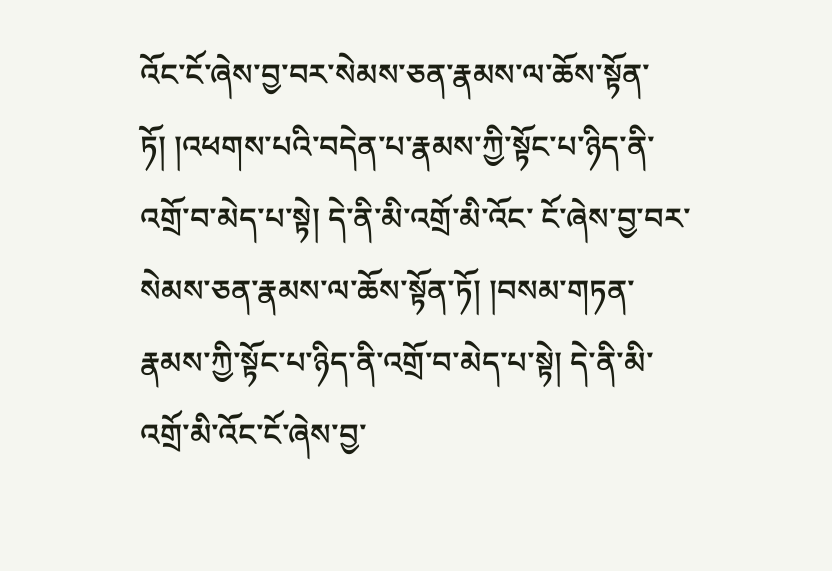འོང་ངོ་ཞེས་བྱ་བར་སེམས་ཅན་རྣམས་ལ་ཆོས་སྟོན་ཏོ། །འཕགས་པའི་བདེན་པ་རྣམས་ཀྱི་སྟོང་པ་ཉིད་ནི་འགྲོ་བ་མེད་པ་སྟེ། དེ་ནི་མི་འགྲོ་མི་འོང་ ངོ་ཞེས་བྱ་བར་སེམས་ཅན་རྣམས་ལ་ཆོས་སྟོན་ཏོ། །བསམ་གཏན་རྣམས་ཀྱི་སྟོང་པ་ཉིད་ནི་འགྲོ་བ་མེད་པ་སྟེ། དེ་ནི་མི་འགྲོ་མི་འོང་ངོ་ཞེས་བྱ་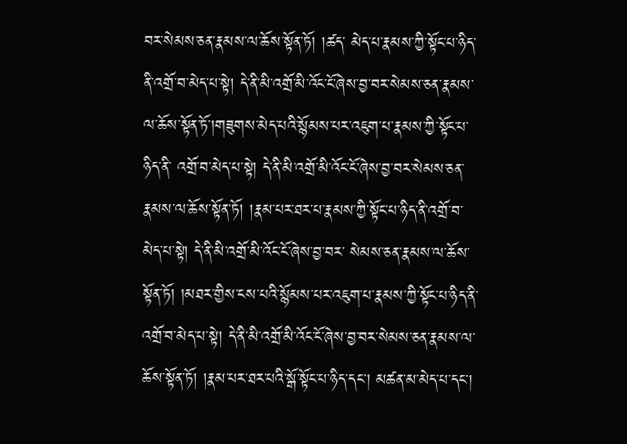བར་སེམས་ཅན་རྣམས་ལ་ཆོས་སྟོན་ཏོ། །ཚད་ མེད་པ་རྣམས་ཀྱི་སྟོང་པ་ཉིད་ནི་འགྲོ་བ་མེད་པ་སྟེ། དེ་ནི་མི་འགྲོ་མི་འོང་ངོ་ཞེས་བྱ་བར་སེམས་ཅན་རྣམས་ལ་ཆོས་སྟོན་ཏོ་།གཟུགས་མེད་པའི་སྙོམས་པར་འཇུག་པ་རྣམས་ཀྱི་སྟོང་པ་ཉིད་ནི་ འགྲོ་བ་མེད་པ་སྟེ། དེ་ནི་མི་འགྲོ་མི་འོང་ངོ་ཞེས་བྱ་བར་སེམས་ཅན་རྣམས་ལ་ཆོས་སྟོན་ཏོ། །རྣམ་པར་ཐར་པ་རྣམས་ཀྱི་སྟོང་པ་ཉིད་ནི་འགྲོ་བ་མེད་པ་སྟེ། དེ་ནི་མི་འགྲོ་མི་འོང་ངོ་ཞེས་བྱ་བར་ སེམས་ཅན་རྣམས་ལ་ཆོས་སྟོན་ཏོ། །མཐར་གྱིས་ངས་པའི་སྙོམས་པར་འཇུག་པ་རྣམས་ཀྱི་སྟོང་པ་ཉིད་ནི་འགྲོ་བ་མེད་པ་སྟེ། དེ་ནི་མི་འགྲོ་མི་འོང་ངོ་ཞེས་བྱ་བར་སེམས་ཅན་རྣམས་ལ་ ཆོས་སྟོན་ཏོ། །རྣམ་པར་ཐར་པའི་སྒོ་སྟོང་པ་ཉིད་དང། མཚན་མ་མེད་པ་དང།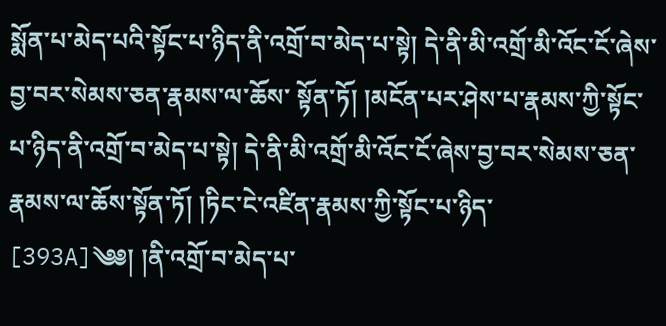སྨོན་པ་མེད་པའི་སྟོང་པ་ཉིད་ནི་འགྲོ་བ་མེད་པ་སྟེ། དེ་ནི་མི་འགྲོ་མི་འོང་ངོ་ཞེས་བྱ་བར་སེམས་ཅན་རྣམས་ལ་ཆོས་ སྟོན་ཏོ། །མངོན་པར་ཤེས་པ་རྣམས་ཀྱི་སྟོང་པ་ཉིད་ནི་འགྲོ་བ་མེད་པ་སྟེ། དེ་ནི་མི་འགྲོ་མི་འོང་ངོ་ཞེས་བྱ་བར་སེམས་ཅན་རྣམས་ལ་ཆོས་སྟོན་ཏོ། །ཏིང་ངེ་འཛིན་རྣམས་ཀྱི་སྟོང་པ་ཉིད་ [393A]༄༅། །ནི་འགྲོ་བ་མེད་པ་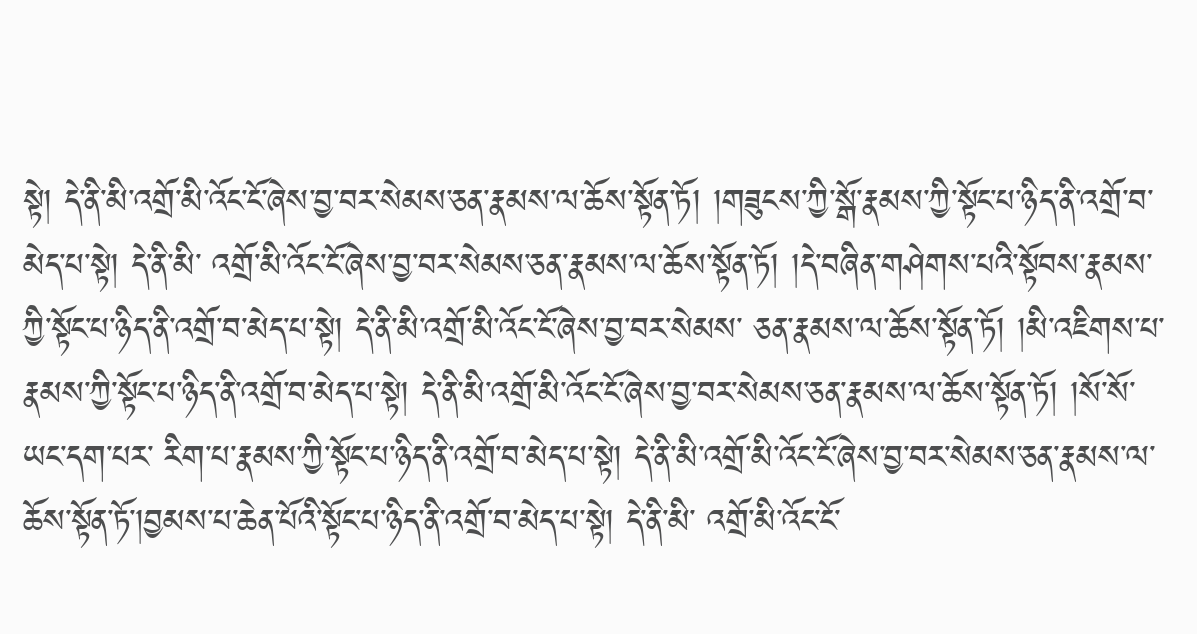སྟེ། དེ་ནི་མི་འགྲོ་མི་འོང་ངོ་ཞེས་བྱ་བར་སེམས་ཅན་རྣམས་ལ་ཆོས་སྟོན་ཏོ། །གཟུངས་ཀྱི་སྒོ་རྣམས་ཀྱི་སྟོང་པ་ཉིད་ནི་འགྲོ་བ་མེད་པ་སྟེ། དེ་ནི་མི་ འགྲོ་མི་འོང་ངོ་ཞེས་བྱ་བར་སེམས་ཅན་རྣམས་ལ་ཆོས་སྟོན་ཏོ། །དེ་བཞིན་གཤེགས་པའི་སྟོབས་རྣམས་ཀྱི་སྟོང་པ་ཉིད་ནི་འགྲོ་བ་མེད་པ་སྟེ། དེ་ནི་མི་འགྲོ་མི་འོང་ངོ་ཞེས་བྱ་བར་སེམས་ ཅན་རྣམས་ལ་ཆོས་སྟོན་ཏོ། །མི་འཇིགས་པ་རྣམས་ཀྱི་སྟོང་པ་ཉིད་ནི་འགྲོ་བ་མེད་པ་སྟེ། དེ་ནི་མི་འགྲོ་མི་འོང་ངོ་ཞེས་བྱ་བར་སེམས་ཅན་རྣམས་ལ་ཆོས་སྟོན་ཏོ། །སོ་སོ་ཡང་དག་པར་ རིག་པ་རྣམས་ཀྱི་སྟོང་པ་ཉིད་ནི་འགྲོ་བ་མེད་པ་སྟེ། དེ་ནི་མི་འགྲོ་མི་འོང་ངོ་ཞེས་བྱ་བར་སེམས་ཅན་རྣམས་ལ་ཆོས་སྟོན་ཏོ་།བྱམས་པ་ཆེན་པོའི་སྟོང་པ་ཉིད་ནི་འགྲོ་བ་མེད་པ་སྟེ། དེ་ནི་མི་ འགྲོ་མི་འོང་ངོ་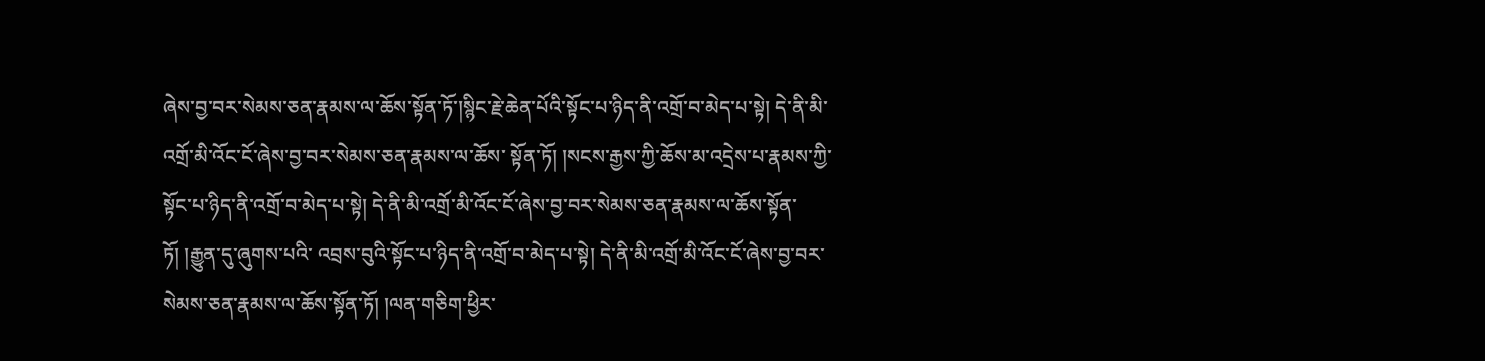ཞེས་བྱ་བར་སེམས་ཅན་རྣམས་ལ་ཆོས་སྟོན་ཏོ་།སྙིང་རྗེ་ཆེན་པོའི་སྟོང་པ་ཉིད་ནི་འགྲོ་བ་མེད་པ་སྟེ། དེ་ནི་མི་འགྲོ་མི་འོང་ངོ་ཞེས་བྱ་བར་སེམས་ཅན་རྣམས་ལ་ཆོས་ སྟོན་ཏོ། །སངས་རྒྱས་ཀྱི་ཆོས་མ་འདྲེས་པ་རྣམས་ཀྱི་སྟོང་པ་ཉིད་ནི་འགྲོ་བ་མེད་པ་སྟེ། དེ་ནི་མི་འགྲོ་མི་འོང་ངོ་ཞེས་བྱ་བར་སེམས་ཅན་རྣམས་ལ་ཆོས་སྟོན་ཏོ། །རྒྱུན་དུ་ཞུགས་པའི་ འབྲས་བུའི་སྟོང་པ་ཉིད་ནི་འགྲོ་བ་མེད་པ་སྟེ། དེ་ནི་མི་འགྲོ་མི་འོང་ངོ་ཞེས་བྱ་བར་སེམས་ཅན་རྣམས་ལ་ཆོས་སྟོན་ཏོ། །ལན་གཅིག་ཕྱིར་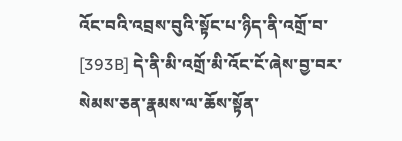འོང་བའི་འབྲས་བུའི་སྟོང་པ་ཉིད་ནི་འགྲོ་བ་ [393B] དེ་ནི་མི་འགྲོ་མི་འོང་ངོ་ཞེས་བྱ་བར་སེམས་ཅན་རྣམས་ལ་ཆོས་སྟོན་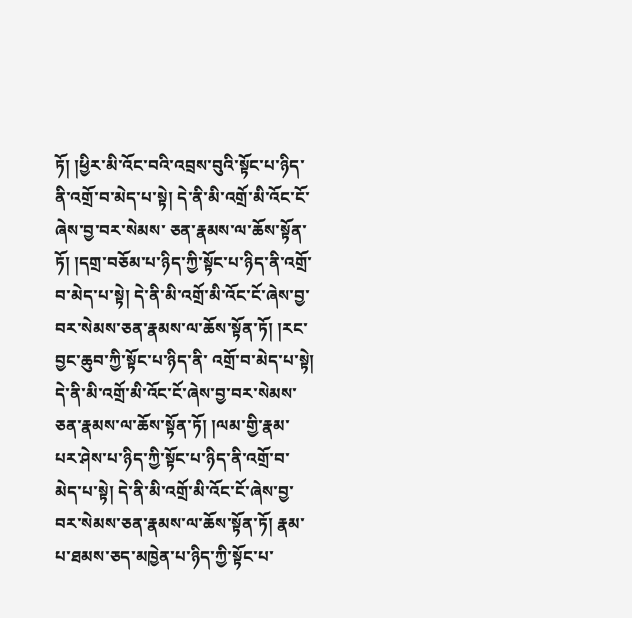ཏོ། །ཕྱིར་མི་འོང་བའི་འབྲས་བུའི་སྟོང་པ་ཉིད་ནི་འགྲོ་བ་མེད་པ་སྟེ། དེ་ནི་མི་འགྲོ་མི་འོང་ངོ་ཞེས་བྱ་བར་སེམས་ ཅན་རྣམས་ལ་ཆོས་སྟོན་ཏོ། །དགྲ་བཅོམ་པ་ཉིད་ཀྱི་སྟོང་པ་ཉིད་ནི་འགྲོ་བ་མེད་པ་སྟེ། དེ་ནི་མི་འགྲོ་མི་འོང་ངོ་ཞེས་བྱ་བར་སེམས་ཅན་རྣམས་ལ་ཆོས་སྟོན་ཏོ། །རང་བྱང་ཆུབ་ཀྱི་སྟོང་པ་ཉིད་ནི་ འགྲོ་བ་མེད་པ་སྟེ། དེ་ནི་མི་འགྲོ་མི་འོང་ངོ་ཞེས་བྱ་བར་སེམས་ཅན་རྣམས་ལ་ཆོས་སྟོན་ཏོ། །ལམ་གྱི་རྣམ་པར་ཤེས་པ་ཉིད་ཀྱི་སྟོང་པ་ཉིད་ནི་འགྲོ་བ་མེད་པ་སྟེ། དེ་ནི་མི་འགྲོ་མི་འོང་ངོ་ཞེས་བྱ་ བར་སེམས་ཅན་རྣམས་ལ་ཆོས་སྟོན་ཏོ། རྣམ་པ་ཐམས་ཅད་མཁྱེན་པ་ཉིད་ཀྱི་སྟོང་པ་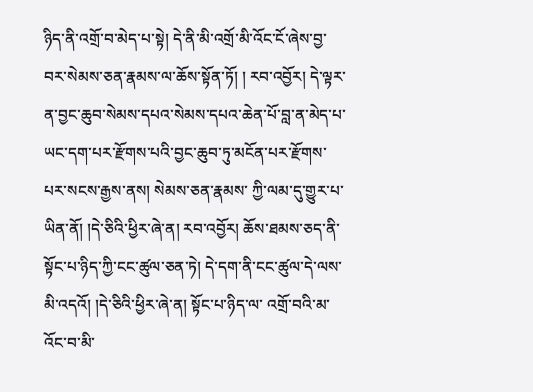ཉིད་ནི་འགྲོ་བ་མེད་པ་སྟེ། དེ་ནི་མི་འགྲོ་མི་འོང་ངོ་ཞེས་བྱ་བར་སེམས་ཅན་རྣམས་ལ་ཆོས་སྟོན་ཏོ། ། རབ་འབྱོར། དེ་ལྟར་ན་བྱང་ཆུབ་སེམས་དཔའ་སེམས་དཔའ་ཆེན་པོ་བླ་ན་མེད་པ་ཡང་དག་པར་རྫོགས་པའི་བྱང་ཆུབ་ཏུ་མངོན་པར་རྫོགས་པར་སངས་རྒྱས་ནས། སེམས་ཅན་རྣམས་ ཀྱི་ལམ་དུ་གྱུར་པ་ཡིན་ནོ། །དེ་ཅིའི་ཕྱིར་ཞེ་ན། རབ་འབྱོར། ཆོས་ཐམས་ཅད་ནི་སྟོང་པ་ཉིད་ཀྱི་ངང་ཚུལ་ཅན་ཏེ། དེ་དག་ནི་ངང་ཚུལ་དེ་ལས་མི་འདའོ། །དེ་ཅིའི་ཕྱིར་ཞེ་ན། སྟོང་པ་ཉིད་ལ་ འགྲོ་བའི་མ་འོང་བ་མི་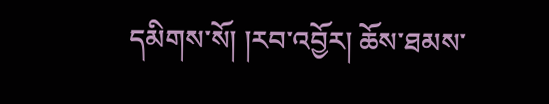དམིགས་སོ། །རབ་འབྱོར། ཆོས་ཐམས་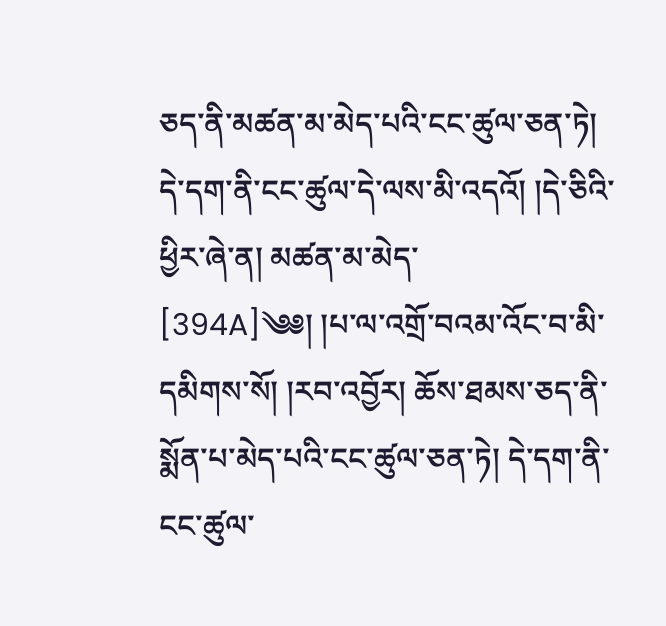ཅད་ནི་མཚན་མ་མེད་པའི་ངང་ཚུལ་ཅན་ཏེ། དེ་དག་ནི་ངང་ཚུལ་དེ་ལས་མི་འདའོ། །དེ་ཅིའི་ཕྱིར་ཞེ་ན། མཚན་མ་མེད་ [394A]༄༅། །པ་ལ་འགྲོ་བའམ་འོང་བ་མི་དམིགས་སོ། །རབ་འབྱོར། ཆོས་ཐམས་ཅད་ནི་སྨོན་པ་མེད་པའི་ངང་ཚུལ་ཅན་ཏེ། དེ་དག་ནི་ངང་ཚུལ་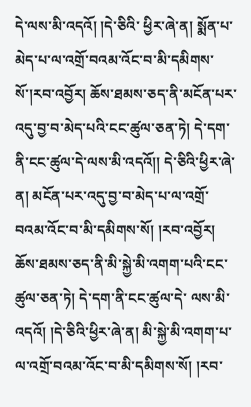དེ་ལས་མི་འདའོ། །དེ་ཅིའི་ ཕྱིར་ཞེ་ན། སྨོན་པ་མེད་པ་ལ་འགྲོ་བའམ་འོང་བ་མི་དམིགས་སོ་།རབ་འབྱོར། ཆོས་ཐམས་ཅད་ནི་མངོན་པར་འདུ་བྱ་བ་མེད་པའི་ངང་ཚུལ་ཅན་ཏེ། དེ་དག་ནི་ངང་ཚུལ་དེ་ལས་མི་འདའོ།། དེ་ཅིའི་ཕྱིར་ཞེ་ན། མངོན་པར་འདུ་བྱ་བ་མེད་པ་ལ་འགྲོ་བའམ་འོང་བ་མི་དམིགས་སོ། །རབ་འབྱོར། ཆོས་ཐམས་ཅད་ནི་མི་སྐྱེ་མི་འགག་པའི་ངང་ཚུལ་ཅན་ཏེ། དེ་དག་ནི་ངང་ཚུལ་དེ་ ལས་མི་འདའོ། །དེ་ཅིའི་ཕྱིར་ཞེ་ན། མི་སྐྱེ་མི་འགག་པ་ལ་འགྲོ་བའམ་འོང་བ་མི་དམིགས་སོ། །རབ་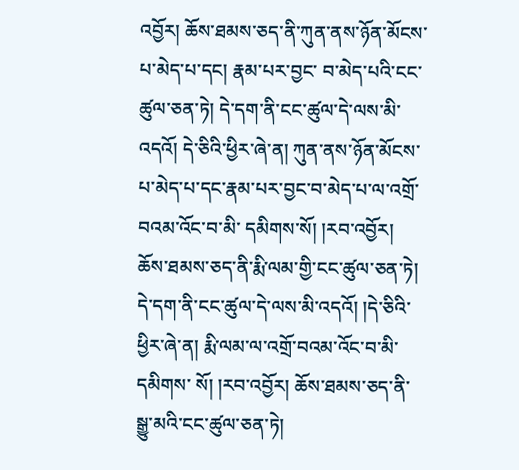འབྱོར། ཆོས་ཐམས་ཅད་ནི་ཀུན་ནས་ཉོན་མོངས་པ་མེད་པ་དང། རྣམ་པར་བྱང་ བ་མེད་པའི་ངང་ཚུལ་ཅན་ཏེ། དེ་དག་ནི་ངང་ཚུལ་དེ་ལས་མི་འདའོ། དེ་ཅིའི་ཕྱིར་ཞེ་ན། ཀུན་ནས་ཉོན་མོངས་པ་མེད་པ་དང་རྣམ་པར་བྱང་བ་མེད་པ་ལ་འགྲོ་བའམ་འོང་བ་མི་ དམིགས་སོ། །རབ་འབྱོར། ཆོས་ཐམས་ཅད་ནི་རྨི་ལམ་གྱི་ངང་ཚུལ་ཅན་ཏེ། དེ་དག་ནི་ངང་ཚུལ་དེ་ལས་མི་འདའོ། །དེ་ཅིའི་ཕྱིར་ཞེ་ན། རྨི་ལམ་ལ་འགྲོ་བའམ་འོང་བ་མི་དམིགས་ སོ། །རབ་འབྱོར། ཆོས་ཐམས་ཅད་ནི་སྒྱུ་མའི་ངང་ཚུལ་ཅན་ཏེ།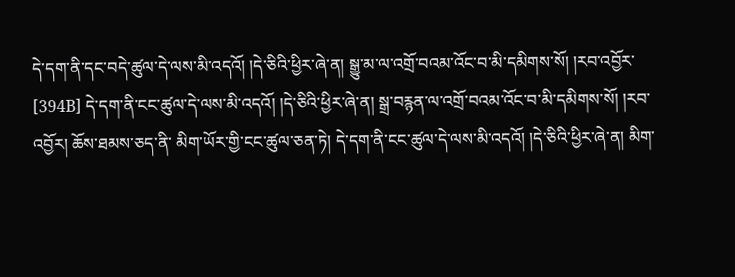དེ་དག་ནི་དང་བདེ་ཚུལ་དེ་ལས་མི་འདའོ། །དེ་ཅིའི་ཕྱིར་ཞེ་ན། སྒྱུ་མ་ལ་འགྲོ་བའམ་འོང་བ་མི་དམིགས་སོ། །རབ་འབྱོར་ [394B] དེ་དག་ནི་ངང་ཚུལ་དེ་ལས་མི་འདའོ། །དེ་ཅིའི་ཕྱིར་ཞེ་ན། སྒྲ་བརྙན་ལ་འགྲོ་བའམ་འོང་བ་མི་དམིགས་སོ། །རབ་འབྱོར། ཆོས་ཐམས་ཅད་ནི་ མིག་ཡོར་གྱི་ངང་ཚུལ་ཅན་ཏེ། དེ་དག་ནི་ངང་ཚུལ་དེ་ལས་མི་འདའོ། །དེ་ཅིའི་ཕྱིར་ཞེ་ན། མིག་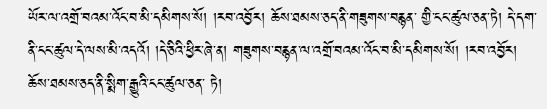ཡོར་ལ་འགྲོ་བའམ་འོང་བ་མི་དམིགས་སོ། །རབ་འབྱོར། ཆོས་ཐམས་ཅད་ནི་གཟུགས་བརྙན་ གྱི་ངང་ཚུལ་ཅན་ཏེ། དེ་དག་ནི་ངང་ཚུལ་དེ་ལས་མི་འདའོ། །དེ་ཅིའི་ཕྱིར་ཞེ་ན། གཟུགས་བརྙན་ལ་འགྲོ་བའམ་འོང་བ་མི་དམིགས་སོ། །རབ་འབྱོར། ཆོས་ཐམས་ཅད་ནི་སྨིག་རྒྱུའི་ངང་ཚུལ་ཅན་ ཏེ།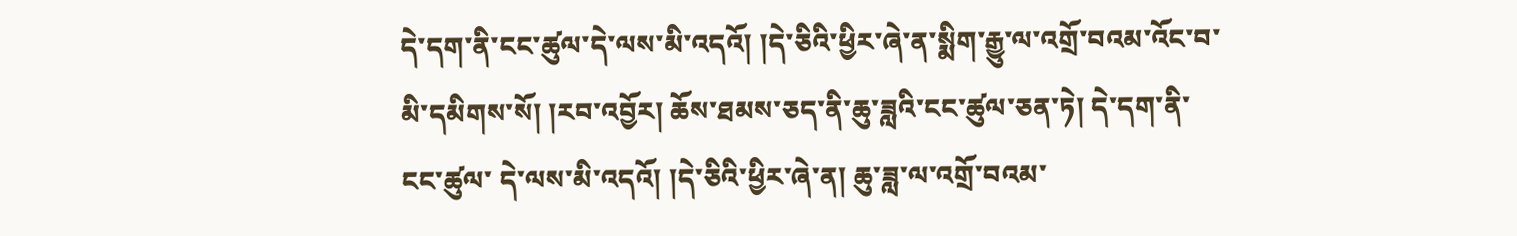དེ་དག་ནི་ངང་ཚུལ་དེ་ལས་མི་འདའོ། །དེ་ཅིའི་ཕྱིར་ཞེ་ན་སྨིག་རྒྱུ་ལ་འགྲོ་བའམ་འོང་བ་མི་དམིགས་སོ། །རབ་འབྱོར། ཆོས་ཐམས་ཅད་ནི་ཆུ་ཟླའི་ངང་ཚུལ་ཅན་ཏེ། དེ་དག་ནི་ངང་ཚུལ་ དེ་ལས་མི་འདའོ། །དེ་ཅིའི་ཕྱིར་ཞེ་ན། ཆུ་ཟླ་ལ་འགྲོ་བའམ་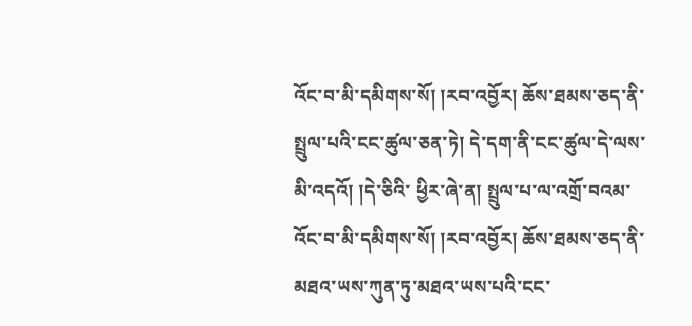འོང་བ་མི་དམིགས་སོ། །རབ་འབྱོར། ཆོས་ཐམས་ཅད་ནི་སྤྲུལ་པའི་ངང་ཚུལ་ཅན་ཏེ། དེ་དག་ནི་ངང་ཚུལ་དེ་ལས་མི་འདའོ། །དེ་ཅིའི་ ཕྱིར་ཞེ་ན། སྤྲུལ་པ་ལ་འགྲོ་བའམ་འོང་བ་མི་དམིགས་སོ། །རབ་འབྱོར། ཆོས་ཐམས་ཅད་ནི་མཐའ་ཡས་ཀུན་ཏུ་མཐའ་ཡས་པའི་ངང་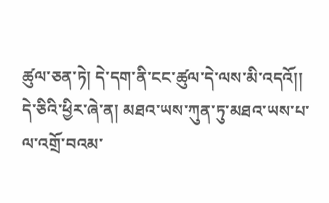ཚུལ་ཅན་ཏེ། དེ་དག་ནི་ངང་ཚུལ་དེ་ལས་མི་འདའོ།། དེ་ཅིའི་ཕྱིར་ཞེ་ན། མཐའ་ཡས་ཀུན་ཏུ་མཐའ་ཡས་པ་ལ་འགྲོ་བའམ་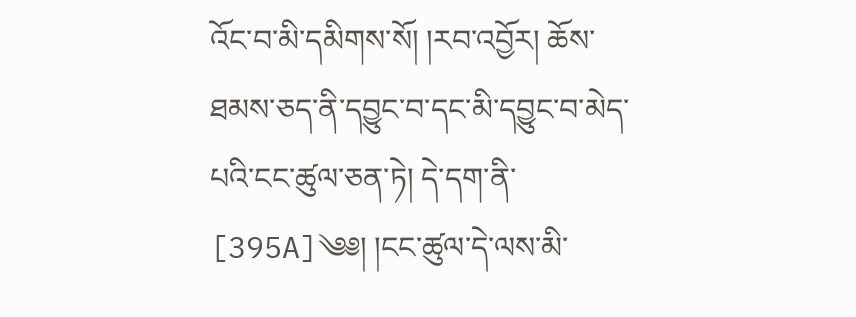འོང་བ་མི་དམིགས་སོ། །རབ་འབྱོར། ཆོས་ཐམས་ཅད་ནི་དབྱུང་བ་དང་མི་དབྱུང་བ་མེད་པའི་ངང་ཚུལ་ཅན་ཏེ། དེ་དག་ནི་ [395A]༄༅། །ངང་ཚུལ་དེ་ལས་མི་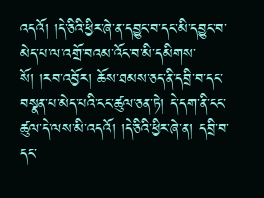འདའོ། །དེ་ཅིའི་ཕྱིར་ཞེ་ན་དབྱུང་བ་དང་མི་དབྱུང་བ་མེད་པ་ལ་འགྲོ་བའམ་འོང་བ་མི་དམིགས་སོ། །རབ་འབྱོར། ཆོས་ཐམས་ཅད་ནི་དབྲི་བ་དང་ བསྣན་པ་མེད་པའི་ངང་ཚུལ་ཅན་ཏེ། དེ་དག་ནི་ངང་ཚུལ་དེ་ལས་མི་འདའོ། །དེ་ཅིའི་ཕྱིར་ཞེ་ན། དབྲི་བ་དང་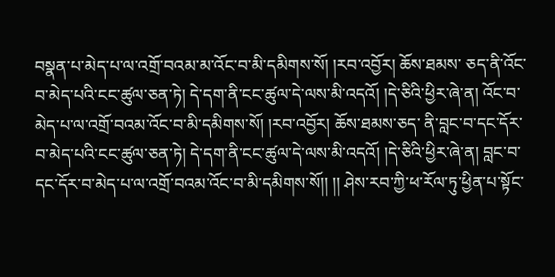བསྣན་པ་མེད་པ་ལ་འགྲོ་བའམ་མ་འོང་བ་མི་དམིགས་སོ། །རབ་འབྱོར། ཆོས་ཐམས་ ཅད་ནི་འོང་བ་མེད་པའི་ངང་ཚུལ་ཅན་ཏེ། དེ་དག་ནི་ངང་ཚུལ་དེ་ལས་མི་འདའོ། །དེ་ཅིའི་ཕྱིར་ཞེ་ན། འོང་བ་མེད་པ་ལ་འགྲོ་བའམ་འོང་བ་མི་དམིགས་སོ། །རབ་འབྱོར། ཆོས་ཐམས་ཅད་ ནི་བླང་བ་དང་དོར་བ་མེད་པའི་ངང་ཚུལ་ཅན་ཏེ། དེ་དག་ནི་ངང་ཚུལ་དེ་ལས་མི་འདའོ། །དེ་ཅིའི་ཕྱིར་ཞེ་ན། བླང་བ་དང་དོར་བ་མེད་པ་ལ་འགྲོ་བའམ་འོང་བ་མི་དམིགས་སོ།། །། ཤེས་རབ་ཀྱི་ཕ་རོལ་ཏུ་ཕྱིན་པ་སྟོང་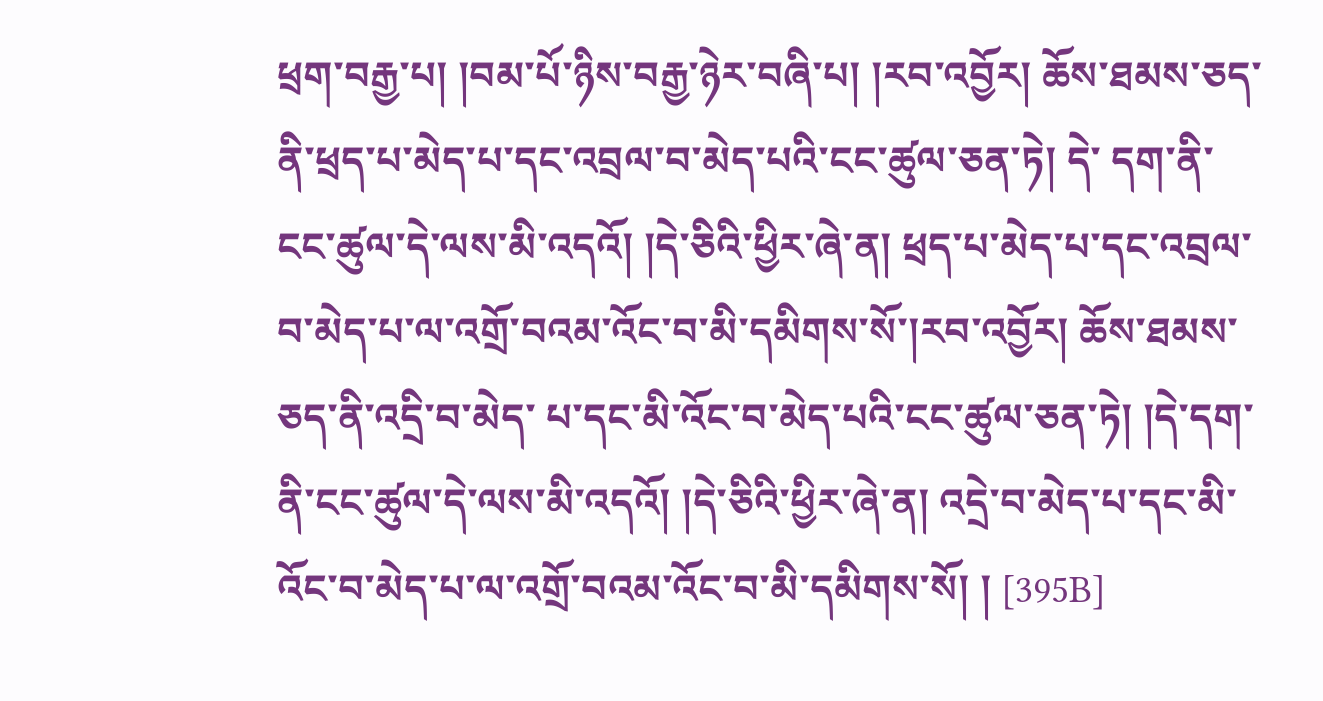ཕྲག་བརྒྱ་པ། །བམ་པོ་ཉིས་བརྒྱ་ཉེར་བཞི་པ། །རབ་འབྱོར། ཆོས་ཐམས་ཅད་ནི་ཕྲད་པ་མེད་པ་དང་འབྲལ་བ་མེད་པའི་ངང་ཚུལ་ཅན་ཏེ། དེ་ དག་ནི་ངང་ཚུལ་དེ་ལས་མི་འདའོ། །དེ་ཅིའི་ཕྱིར་ཞེ་ན། ཕྲད་པ་མེད་པ་དང་འབྲལ་བ་མེད་པ་ལ་འགྲོ་བའམ་འོང་བ་མི་དམིགས་སོ་།རབ་འབྱོར། ཆོས་ཐམས་ཅད་ནི་འདྲི་བ་མེད་ པ་དང་མི་འོང་བ་མེད་པའི་ངང་ཚུལ་ཅན་ཏེ། །དེ་དག་ནི་ངང་ཚུལ་དེ་ལས་མི་འདའོ། །དེ་ཅིའི་ཕྱིར་ཞེ་ན། འདྲེ་བ་མེད་པ་དང་མི་འོང་བ་མེད་པ་ལ་འགྲོ་བའམ་འོང་བ་མི་དམིགས་སོ། ། [395B]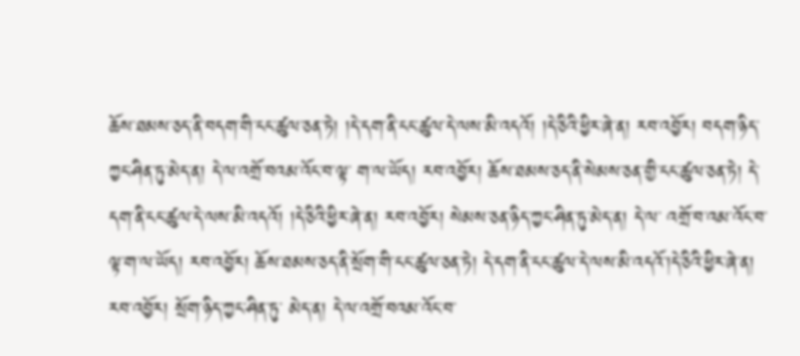ཆོས་ཐམས་ཅད་ནི་བདག་གི་ངང་ཚུལ་ཅན་ཏེ། །དེ་དག་ནི་ངང་ཚུལ་དེ་ལས་མི་འདའོ། །དེ་ཅིའི་ཕྱིར་ཞེ་ན། རབ་འབྱོར། བདག་ཉིད་ཀྱང་ཤིན་ཏུ་མེད་ན། དེ་ལ་འགྲོ་བའམ་འོང་བ་ལྟ་ ག་ལ་ཡོད། རབ་འབྱོར། ཆོས་ཐམས་ཅད་ནི་སེམས་ཅན་གྱི་ངང་ཚུལ་ཅན་ཏེ། དེ་དག་ནི་ངང་ཚུལ་དེ་ལས་མི་འདའོ། །དེ་ཅིའི་ཕྱིར་ཞེ་ན། རབ་འབྱོར། སེམས་ཅན་ཉིད་ཀྱང་ཤིན་ཏུ་མེད་ན། དེ་ལ་ འགྲོ་བ་འམ་འོང་བ་ལྟ་ག་ལ་ཡོད། རབ་འབྱོར། ཆོས་ཐམས་ཅད་ནི་སྲོག་གི་ངང་ཚུལ་ཅན་ཏེ། དེ་དག་ནི་ངང་ཚུལ་དེ་ལས་མི་འདའོ་།དེ་ཅིའི་ཕྱིར་ཞེ་ན། རབ་འབྱོར། སྲོག་ཉིད་ཀྱང་ཤིན་ཏུ་ མེད་ན། དེ་ལ་འགྲོ་བའམ་འོང་བ་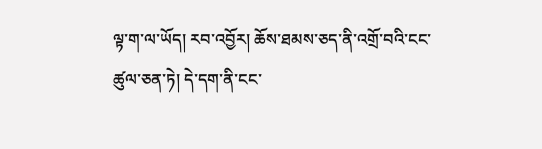ལྟ་ག་ལ་ཡོད། རབ་འབྱོར། ཆོས་ཐམས་ཅད་ནི་འགྲོ་བའི་ངང་ཚུལ་ཅན་ཏེ། དེ་དག་ནི་ངང་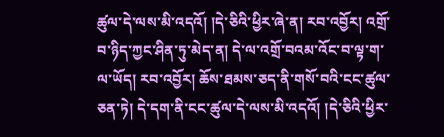ཚུལ་དེ་ལས་མི་འདའོ། །དེ་ཅིའི་ཕྱིར་ཞེ་ན། རབ་འབྱོར། འགྲོ་ བ་ཉིད་ཀྱང་ཤིན་ཏུ་མེད་ན། དེ་ལ་འགྲོ་བའམ་འོང་བ་ལྟ་ག་ལ་ཡོད། རབ་འབྱོར། ཆོས་ཐམས་ཅད་ནི་གསོ་བའི་ངང་ཚུལ་ཅན་ཏེ། དེ་དག་ནི་ངང་ཚུལ་དེ་ལས་མི་འདའོ། །དེ་ཅིའི་ཕྱིར་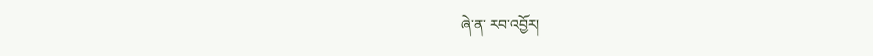ཞེ་ན་ རབ་འབྱོར།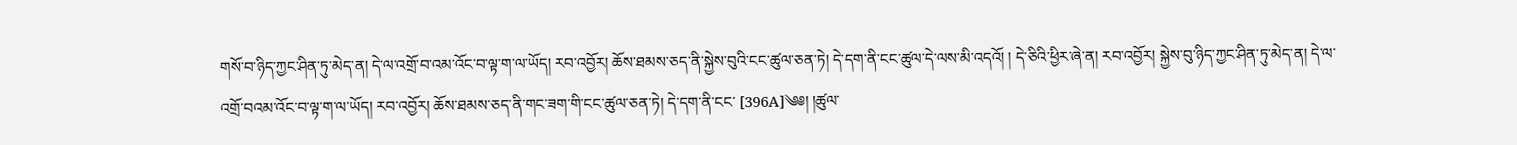གསོ་བ་ཉིད་ཀྱང་ཤིན་ཏུ་མེད་ན། དེ་ལ་འགྲོ་བ་འམ་འོང་བ་ལྟ་ག་ལ་ཡོད། རབ་འབྱོར། ཆོས་ཐམས་ཅད་ནི་སྐྱེས་བུའི་ངང་ཚུལ་ཅན་ཏེ། དེ་དག་ནི་ངང་ཚུལ་དེ་ལས་མི་འདའོ། ། དེ་ཅིའི་ཕྱིར་ཞེ་ན། རབ་འབྱོར། སྐྱེས་བུ་ཉིད་ཀྱང་ཤིན་ཏུ་མེད་ན། དེ་ལ་འགྲོ་བའམ་འོང་བ་ལྟ་ག་ལ་ཡོད། རབ་འབྱོར། ཆོས་ཐམས་ཅད་ནི་གང་ཟག་གི་ངང་ཚུལ་ཅན་ཏེ། དེ་དག་ནི་ངང་ [396A]༄༅། །ཚུལ་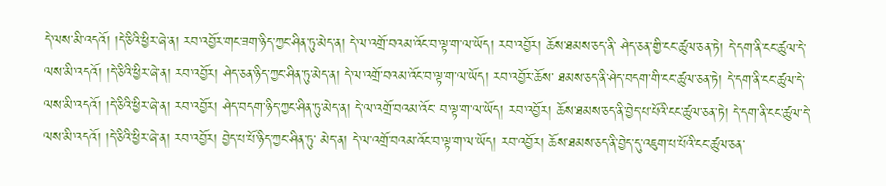དེ་ལས་མི་འདའོ། །དེ་ཅིའི་ཕྱིར་ཞེ་ན། རབ་འབྱོར་གང་ཟག་ཉིད་ཀྱང་ཤིན་ཏུ་མེད་ན། དེ་ལ་འགྲོ་བའམ་འོང་བ་ལྟ་ག་ལ་ཡོད། རབ་འབྱོར། ཆོས་ཐམས་ཅད་ནི་ ཤེད་ཅན་གྱི་ངང་ཚུལ་ཅན་ཏེ། དེ་དག་ནི་ངང་ཚུལ་དེ་ལས་མི་འདའོ། །དེ་ཅིའི་ཕྱིར་ཞེ་ན། རབ་འབྱོར། ཤེད་ཅན་ཉིད་ཀྱང་ཤིན་ཏུ་མེད་ན། དེ་ལ་འགྲོ་བའམ་འོང་བ་ལྟ་ག་ལ་ཡོད། རབ་འབྱོར་ཆོས་ ཐམས་ཅད་ནི་ཤེད་བདག་གི་ངང་ཚུལ་ཅན་ཏེ། དེ་དག་ནི་ངང་ཚུལ་དེ་ལས་མི་འདའོ། །དེ་ཅིའི་ཕྱིར་ཞེ་ན། རབ་འབྱོར། ཤེད་བདག་ཉིད་ཀྱང་ཤིན་ཏུ་མེད་ན། དེ་ལ་འགྲོ་བའམ་འོང་ བ་ལྟ་ག་ལ་ཡོད། རབ་འབྱོར། ཆོས་ཐམས་ཅད་ནི་བྱེད་པ་པོའི་ངང་ཚུལ་ཅན་ཏེ། དེ་དག་ནི་ངང་ཚུལ་དེ་ལས་མི་འདའོ། །དེ་ཅིའི་ཕྱིར་ཞེ་ན། རབ་འབྱོར། བྱེད་པ་པོ་ཉིད་ཀྱང་ཤིན་ཏུ་ མེད་ན། དེ་ལ་འགྲོ་བའམ་འོང་བ་ལྟ་ག་ལ་ཡོད། རབ་འབྱོར། ཆོས་ཐམས་ཅད་ནི་བྱེད་དུ་འཇུག་པ་པོའི་ངང་ཚུལ་ཅན་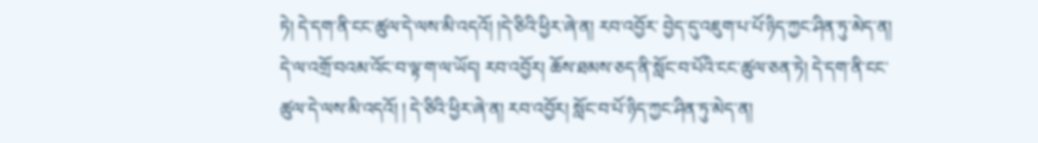ཏེ། དེ་དག་ནི་ངང་ཚུལ་དེ་ལས་མི་འདའོ། །དེ་ཅིའི་ཕྱིར་ཞེ་ན། རབ་འབྱོར་ བྱེད་དུ་འཇུག་པ་པོ་ཉིད་ཀྱང་ཤིན་ཏུ་མེད་ན། དེ་ལ་འགྲོ་བའམ་འོང་བ་ལྟ་ག་ལ་ཡོད། རབ་འབྱོར། ཆོས་ཐམས་ཅད་ནི་སློང་བ་པོའི་ངང་ཚུལ་ཅན་ཏེ། དེ་དག་ནི་ངང་ཚུལ་དེ་ལས་མི་འདའོ། ། དེ་ཅིའི་ཕྱིར་ཞེ་ན། རབ་འབྱོར། སློང་བ་པོ་ཉིད་ཀྱང་ཤིན་ཏུ་མེད་ན།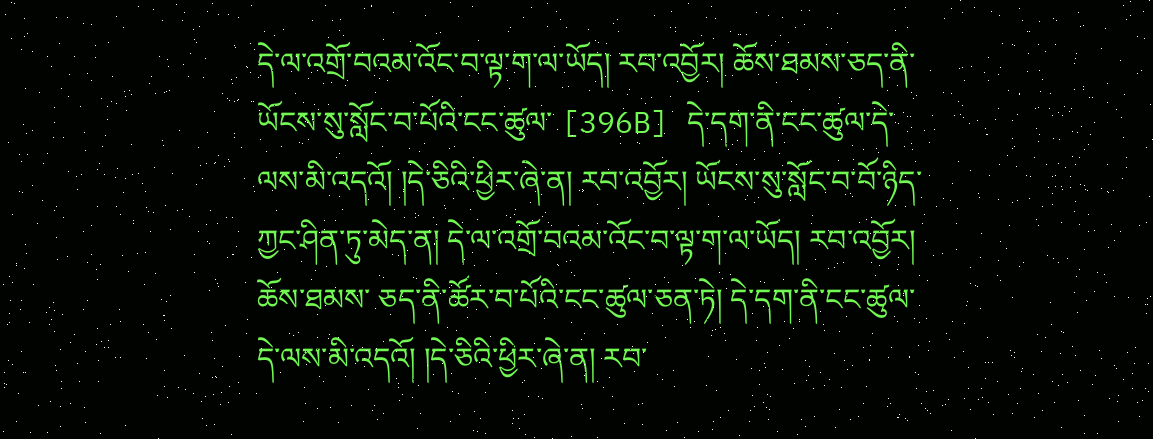དེ་ལ་འགྲོ་བའམ་འོང་བ་ལྟ་ག་ལ་ཡོད། རབ་འབྱོར། ཆོས་ཐམས་ཅད་ནི་ཡོངས་སུ་སློང་བ་པོའི་ངང་ཚུལ་ [396B] དེ་དག་ནི་ངང་ཚུལ་དེ་ལས་མི་འདའོ། །དེ་ཅིའི་ཕྱིར་ཞེ་ན། རབ་འབྱོར། ཡོངས་སུ་སློང་བ་བོ་ཉིད་ཀྱང་ཤིན་ཏུ་མེད་ན། དེ་ལ་འགྲོ་བའམ་འོང་བ་ལྟ་ག་ལ་ཡོད། རབ་འབྱོར། ཆོས་ཐམས་ ཅད་ནི་ཚོར་བ་པོའི་ངང་ཚུལ་ཅན་ཏེ། དེ་དག་ནི་ངང་ཚུལ་དེ་ལས་མི་འདའོ། །དེ་ཅིའི་ཕྱིར་ཞེ་ན། རབ་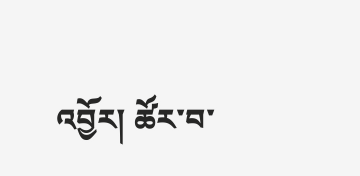འབྱོར། ཚོར་བ་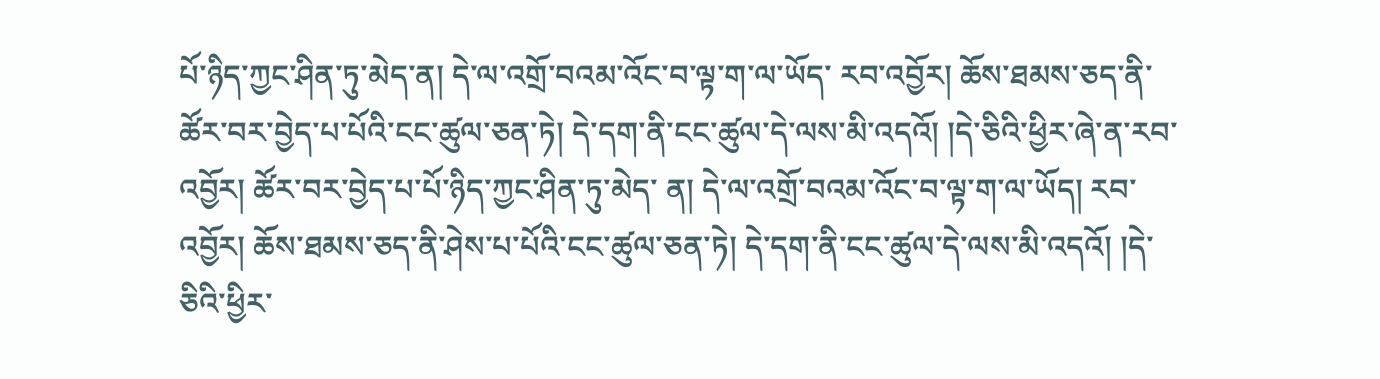པོ་ཉིད་ཀྱང་ཤིན་ཏུ་མེད་ན། དེ་ལ་འགྲོ་བའམ་འོང་བ་ལྟ་ག་ལ་ཡོད་ རབ་འབྱོར། ཆོས་ཐམས་ཅད་ནི་ཚོར་བར་བྱེད་པ་པོའི་ངང་ཚུལ་ཅན་ཏེ། དེ་དག་ནི་ངང་ཚུལ་དེ་ལས་མི་འདའོ། །དེ་ཅིའི་ཕྱིར་ཞེ་ན་རབ་འབྱོར། ཚོར་བར་བྱེད་པ་པོ་ཉིད་ཀྱང་ཤིན་ཏུ་མེད་ ན། དེ་ལ་འགྲོ་བའམ་འོང་བ་ལྟ་ག་ལ་ཡོད། རབ་འབྱོར། ཆོས་ཐམས་ཅད་ནི་ཤེས་པ་པོའི་ངང་ཚུལ་ཅན་ཏེ། དེ་དག་ནི་ངང་ཚུལ་དེ་ལས་མི་འདའོ། །དེ་ཅིའི་ཕྱིར་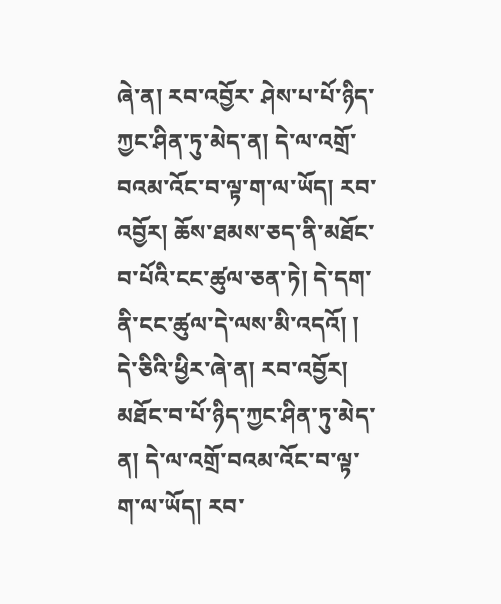ཞེ་ན། རབ་འབྱོར་ ཤེས་པ་པོ་ཉིད་ཀྱང་ཤིན་ཏུ་མེད་ན། དེ་ལ་འགྲོ་བའམ་འོང་བ་ལྟ་ག་ལ་ཡོད། རབ་འབྱོར། ཆོས་ཐམས་ཅད་ནི་མཐོང་བ་པོའི་ངང་ཚུལ་ཅན་ཏེ། དེ་དག་ནི་ངང་ཚུལ་དེ་ལས་མི་འདའོ། ། དེ་ཅིའི་ཕྱིར་ཞེ་ན། རབ་འབྱོར། མཐོང་བ་པོ་ཉིད་ཀྱང་ཤིན་ཏུ་མེད་ན། དེ་ལ་འགྲོ་བའམ་འོང་བ་ལྟ་ག་ལ་ཡོད། རབ་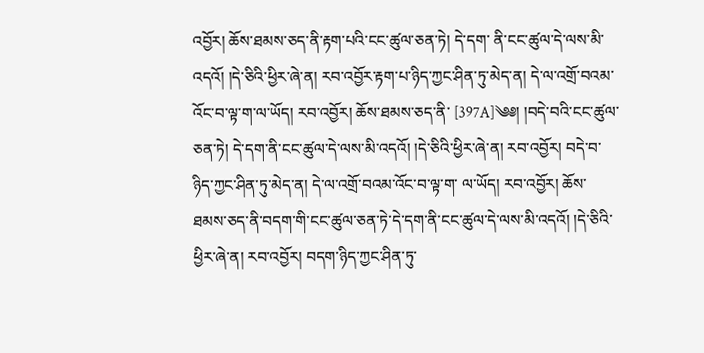འབྱོར། ཆོས་ཐམས་ཅད་ནི་རྟག་པའི་ངང་ཚུལ་ཅན་ཏེ། དེ་དག་ ནི་ངང་ཚུལ་དེ་ལས་མི་འདའོ། །དེ་ཅིའི་ཕྱིར་ཞེ་ན། རབ་འབྱོར་རྟག་པ་ཉིད་ཀྱང་ཤིན་ཏུ་མེད་ན། དེ་ལ་འགྲོ་བའམ་འོང་བ་ལྟ་ག་ལ་ཡོད། རབ་འབྱོར། ཆོས་ཐམས་ཅད་ནི་ [397A]༄༅། །བདེ་བའི་ངང་ཚུལ་ཅན་ཏེ། དེ་དག་ནི་ངང་ཚུལ་དེ་ལས་མི་འདའོ། །དེ་ཅིའི་ཕྱིར་ཞེ་ན། རབ་འབྱོར། བདེ་བ་ཉིད་ཀྱང་ཤིན་ཏུ་མེད་ན། དེ་ལ་འགྲོ་བའམ་འོང་བ་ལྟ་ག་ ལ་ཡོད། རབ་འབྱོར། ཆོས་ཐམས་ཅད་ནི་བདག་གི་ངང་ཚུལ་ཅན་ཏེ་དེ་དག་ནི་ངང་ཚུལ་དེ་ལས་མི་འདའོ། །དེ་ཅིའི་ཕྱིར་ཞེ་ན། རབ་འབྱོར། བདག་ཉིད་ཀྱང་ཤིན་ཏུ་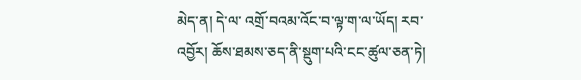མེད་ན། དེ་ལ་ འགྲོ་བའམ་འོང་བ་ལྟ་ག་ལ་ཡོད། རབ་འབྱོར། ཆོས་ཐམས་ཅད་ནི་སྡུག་པའི་ངང་ཚུལ་ཅན་ཏེ།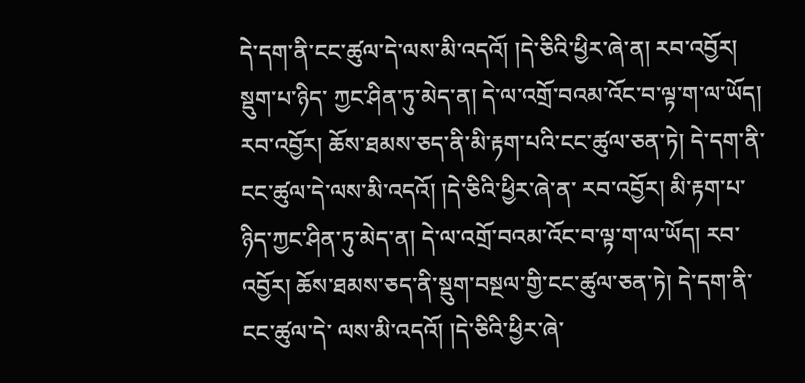དེ་དག་ནི་ངང་ཚུལ་དེ་ལས་མི་འདའོ། །དེ་ཅིའི་ཕྱིར་ཞེ་ན། རབ་འབྱོར། སྡུག་པ་ཉིད་ ཀྱང་ཤིན་ཏུ་མེད་ན། དེ་ལ་འགྲོ་བའམ་འོང་བ་ལྟ་ག་ལ་ཡོད། རབ་འབྱོར། ཆོས་ཐམས་ཅད་ནི་མི་རྟག་པའི་ངང་ཚུལ་ཅན་ཏེ། དེ་དག་ནི་ངང་ཚུལ་དེ་ལས་མི་འདའོ། །དེ་ཅིའི་ཕྱིར་ཞེ་ན་ རབ་འབྱོར། མི་རྟག་པ་ཉིད་ཀྱང་ཤིན་ཏུ་མེད་ན། དེ་ལ་འགྲོ་བའམ་འོང་བ་ལྟ་ག་ལ་ཡོད། རབ་འབྱོར། ཆོས་ཐམས་ཅད་ནི་སྡུག་བསྔལ་གྱི་ངང་ཚུལ་ཅན་ཏེ། དེ་དག་ནི་ངང་ཚུལ་དེ་ ལས་མི་འདའོ། །དེ་ཅིའི་ཕྱིར་ཞེ་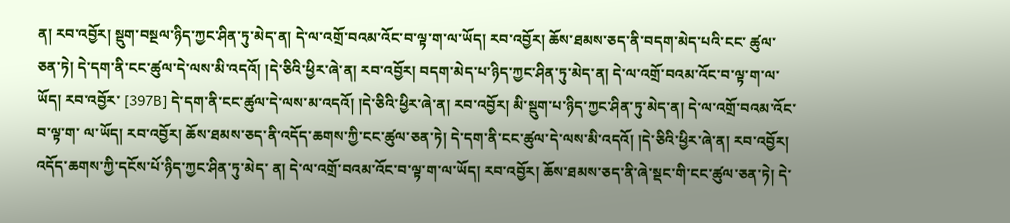ན། རབ་འབྱོར། སྡུག་བསྔལ་ཉིད་ཀྱང་ཤིན་ཏུ་མེད་ན། དེ་ལ་འགྲོ་བའམ་འོང་བ་ལྟ་ག་ལ་ཡོད། རབ་འབྱོར། ཆོས་ཐམས་ཅད་ནི་བདག་མེད་པའི་ངང་ ཚུལ་ཅན་ཏེ། དེ་དག་ནི་ངང་ཚུལ་དེ་ལས་མི་འདའོ། །དེ་ཅིའི་ཕྱིར་ཞེ་ན། རབ་འབྱོར། བདག་མེད་པ་ཉིད་ཀྱང་ཤིན་ཏུ་མེད་ན། དེ་ལ་འགྲོ་བའམ་འོང་བ་ལྟ་ག་ལ་ཡོད། རབ་འབྱོར་ [397B] དེ་དག་ནི་ངང་ཚུལ་དེ་ལས་མ་འདའོ། །དེ་ཅིའི་ཕྱིར་ཞེ་ན། རབ་འབྱོར། མི་སྡུག་པ་ཉིད་ཀྱང་ཤིན་ཏུ་མེད་ན། དེ་ལ་འགྲོ་བའམ་འོང་བ་ལྟ་ག་ ལ་ཡོད། རབ་འབྱོར། ཆོས་ཐམས་ཅད་ནི་འདོད་ཆགས་ཀྱི་ངང་ཚུལ་ཅན་ཏེ། དེ་དག་ནི་ངང་ཚུལ་དེ་ལས་མི་འདའོ། །དེ་ཅིའི་ཕྱིར་ཞེ་ན། རབ་འབྱོར། འདོད་ཆགས་ཀྱི་དངོས་པོ་ཉིད་ཀྱང་ཤིན་ཏུ་མེད་ ན། དེ་ལ་འགྲོ་བའམ་འོང་བ་ལྟ་ག་ལ་ཡོད། རབ་འབྱོར། ཆོས་ཐམས་ཅད་ནི་ཞེ་སྡང་གི་ངང་ཚུལ་ཅན་ཏེ། དེ་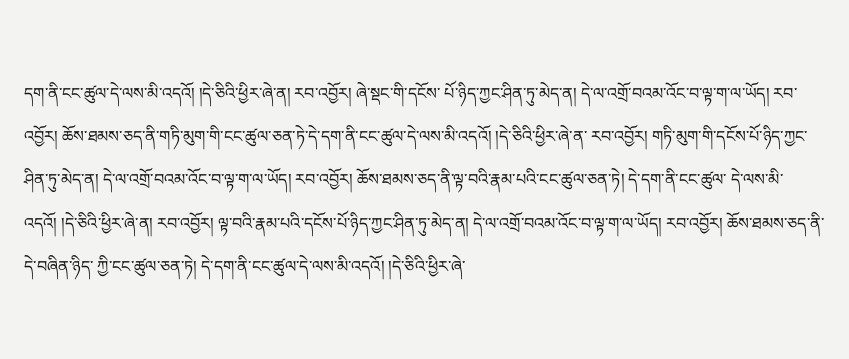དག་ནི་ངང་ཚུལ་དེ་ལས་མི་འདའོ། །དེ་ཅིའི་ཕྱིར་ཞེ་ན། རབ་འབྱོར། ཞེ་སྡང་གི་དངོས་ པོ་ཉིད་ཀྱང་ཤིན་ཏུ་མེད་ན། དེ་ལ་འགྲོ་བའམ་འོང་བ་ལྟ་ག་ལ་ཡོད། རབ་འབྱོར། ཆོས་ཐམས་ཅད་ནི་གཏི་མུག་གི་ངང་ཚུལ་ཅན་ཏེ་དེ་དག་ནི་ངང་ཚུལ་དེ་ལས་མི་འདའོ། །དེ་ཅིའི་ཕྱིར་ཞེ་ན་ རབ་འབྱོར། གཏི་མུག་གི་དངོས་པོ་ཉིད་ཀྱང་ཤིན་ཏུ་མེད་ན། དེ་ལ་འགྲོ་བའམ་འོང་བ་ལྟ་ག་ལ་ཡོད། རབ་འབྱོར། ཆོས་ཐམས་ཅད་ནི་ལྟ་བའི་རྣམ་པའི་ངང་ཚུལ་ཅན་ཏེ། དེ་དག་ནི་ངང་ཚུལ་ དེ་ལས་མི་འདའོ། །དེ་ཅིའི་ཕྱིར་ཞེ་ན། རབ་འབྱོར། ལྟ་བའི་རྣམ་པའི་དངོས་པོ་ཉིད་ཀྱང་ཤིན་ཏུ་མེད་ན། དེ་ལ་འགྲོ་བའམ་འོང་བ་ལྟ་ག་ལ་ཡོད། རབ་འབྱོར། ཆོས་ཐམས་ཅད་ནི་དེ་བཞིན་ཉིད་ ཀྱི་ངང་ཚུལ་ཅན་ཏེ། དེ་དག་ནི་ངང་ཚུལ་དེ་ལས་མི་འདའོ། །དེ་ཅིའི་ཕྱིར་ཞེ་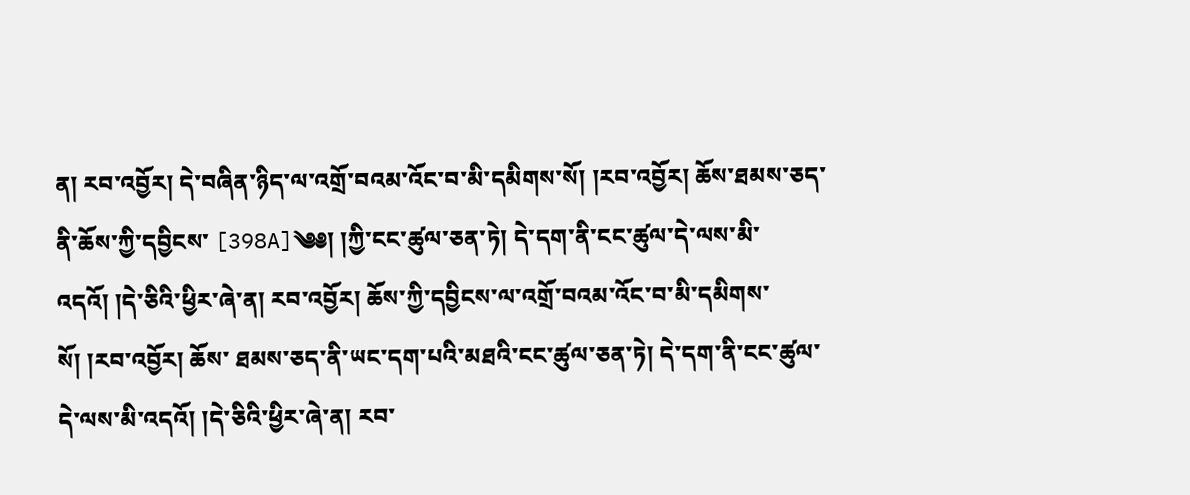ན། རབ་འབྱོར། དེ་བཞིན་ཉིད་ལ་འགྲོ་བའམ་འོང་བ་མི་དམིགས་སོ། །རབ་འབྱོར། ཆོས་ཐམས་ཅད་ནི་ཆོས་ཀྱི་དབྱིངས་ [398A]༄༅། །ཀྱི་ངང་ཚུལ་ཅན་ཏེ། དེ་དག་ནི་ངང་ཚུལ་དེ་ལས་མི་འདའོ། །དེ་ཅིའི་ཕྱིར་ཞེ་ན། རབ་འབྱོར། ཆོས་ཀྱི་དབྱིངས་ལ་འགྲོ་བའམ་འོང་བ་མི་དམིགས་སོ། །རབ་འབྱོར། ཆོས་ ཐམས་ཅད་ནི་ཡང་དག་པའི་མཐའི་ངང་ཚུལ་ཅན་ཏེ། དེ་དག་ནི་ངང་ཚུལ་དེ་ལས་མི་འདའོ། །དེ་ཅིའི་ཕྱིར་ཞེ་ན། རབ་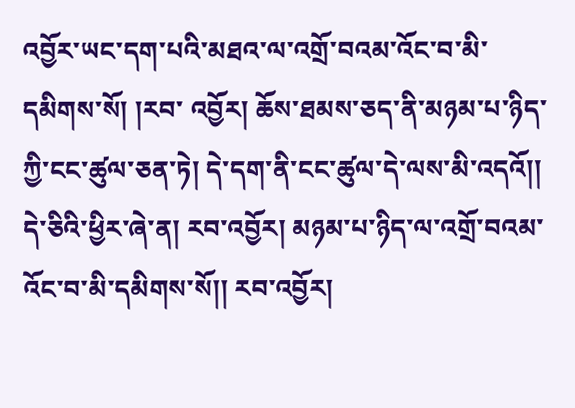འབྱོར་ཡང་དག་པའི་མཐའ་ལ་འགྲོ་བའམ་འོང་བ་མི་དམིགས་སོ། །རབ་ འབྱོར། ཆོས་ཐམས་ཅད་ནི་མཉམ་པ་ཉིད་ཀྱི་ངང་ཚུལ་ཅན་ཏེ། དེ་དག་ནི་ངང་ཚུལ་དེ་ལས་མི་འདའོ།། དེ་ཅིའི་ཕྱིར་ཞེ་ན། རབ་འབྱོར། མཉམ་པ་ཉིད་ལ་འགྲོ་བའམ་འོང་བ་མི་དམིགས་སོ།། རབ་འབྱོར།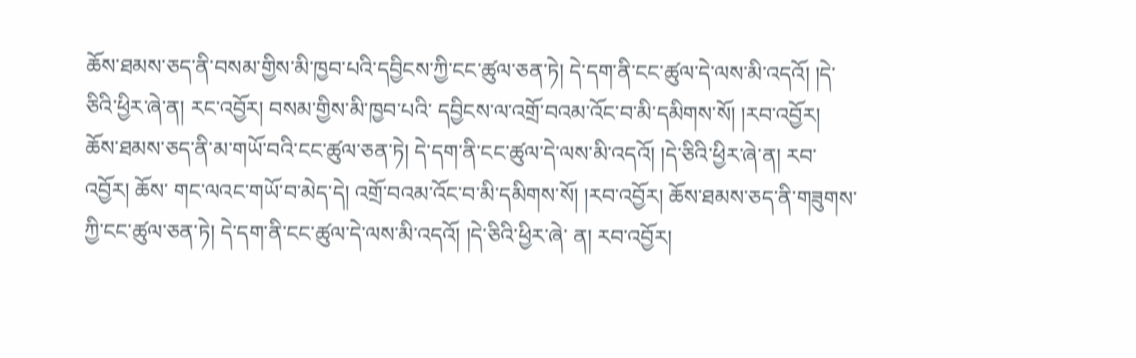ཆོས་ཐམས་ཅད་ནི་བསམ་གྱིས་མི་ཁྱབ་པའི་དབྱིངས་ཀྱི་ངང་ཚུལ་ཅན་ཏེ། དེ་དག་ནི་ངང་ཚུལ་དེ་ལས་མི་འདའོ། །དེ་ཅིའི་ཕྱིར་ཞེ་ན། རང་འབྱོར། བསམ་གྱིས་མི་ཁྱབ་པའི་ དབྱིངས་ལ་འགྲོ་བའམ་འོང་བ་མི་དམིགས་སོ། །རབ་འབྱོར། ཆོས་ཐམས་ཅད་ནི་མ་གཡོ་བའི་ངང་ཚུལ་ཅན་ཏེ། དེ་དག་ནི་ངང་ཚུལ་དེ་ལས་མི་འདའོ། །དེ་ཅིའི་ཕྱིར་ཞེ་ན། རབ་འབྱོར། ཆོས་ གང་ལའང་གཡོ་བ་མེད་དེ། འགྲོ་བའམ་འོང་བ་མི་དམིགས་སོ། །རབ་འབྱོར། ཆོས་ཐམས་ཅད་ནི་གཟུགས་ཀྱི་ངང་ཚུལ་ཅན་ཏེ། དེ་དག་ནི་ངང་ཚུལ་དེ་ལས་མི་འདའོ། །དེ་ཅིའི་ཕྱིར་ཞེ་ ན། རབ་འབྱོར།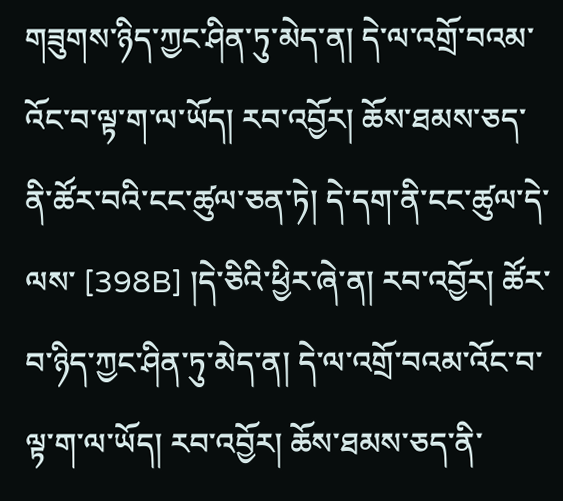གཟུགས་ཉིད་ཀྱང་ཤིན་ཏུ་མེད་ན། དེ་ལ་འགྲོ་བའམ་འོང་བ་ལྟ་ག་ལ་ཡོད། རབ་འབྱོར། ཆོས་ཐམས་ཅད་ནི་ཚོར་བའི་ངང་ཚུལ་ཅན་ཏེ། དེ་དག་ནི་ངང་ཚུལ་དེ་ལས་ [398B] །དེ་ཅིའི་ཕྱིར་ཞེ་ན། རབ་འབྱོར། ཚོར་བ་ཉིད་ཀྱང་ཤིན་ཏུ་མེད་ན། དེ་ལ་འགྲོ་བའམ་འོང་བ་ལྟ་ག་ལ་ཡོད། རབ་འབྱོར། ཆོས་ཐམས་ཅད་ནི་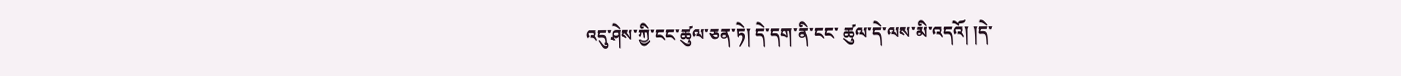འདུ་ཤེས་ཀྱི་ངང་ཚུལ་ཅན་ཏེ། དེ་དག་ནི་ངང་ ཚུལ་དེ་ལས་མི་འདའོ། །དེ་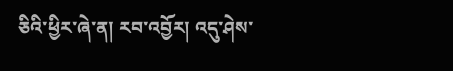ཅིའི་ཕྱིར་ཞེ་ན། རབ་འབྱོར། འདུ་ཤེས་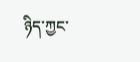ཉིད་ཀྱང་